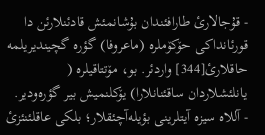- قۇجالارئ طارافئندان بۇشانمئش قادئنلارئن دا قورئانداکی حۆکۆملرە (ماعروفا) گؤرە گچیندیریلمە حاقلارئ[344] واردئر. بو، مۆتتاقیلرە ( یانلئشلاردان ساقئنانلارا) یۆکلنمیش بیر گؤرەودیر.
- آللاە سیزە آیتلرینی بؤیلەآچئقلار؛ بلکی عاقلئنئزئ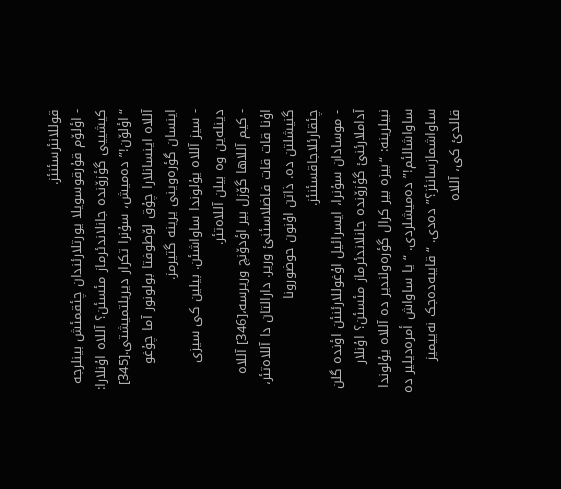قوللانئرسئنئز.
- اؤلۆم قۇرقوسویلا یورتلارئندان چئقمئش بینلرجە کیشییی گؤزۆندە جانلاندئرماز مئسئن؟ آللاە اۇنلارا: “اؤلۆن!” دەمیش، سۇنرا تکرار دیریلتمیشتی.[345] آللاە اینسانلارا چۇق لۆطوفتا بولونور آما چۇغو اینسان گؤرەوینی یرینە گتیرمز.
- سیز آللاە یۇلوندا ساواشئن. بیلین کی سیزی دینلەین وە بیلن آللاەتئر.
- کیم آللاها گۆزل بیر اؤدۆنچ وریرسە،[346] آللاە اۇنا قات قات فاضلاسئنئ وریر. دارالتان دا آللاەتئر، گنیشلتن دە. ذاتن اۇنون حوضورونا چئقارئلاجاقسئنئز.
- موسادان سۇنرا، ایسرائیل اۇغوللارئنئن اؤندە گلن آداملارئنئ گؤزۆندە جانلاندئرماز مئسئن؟ اۇنلار نبیلرینە: “بیزە بیر کرال گؤرەولندیر دە آللاە یۇلوندا ساواشالئم!” دەمیشلردی. “یا ساواش أمرەدیلیر دە ساواشمازسانئز؟” دەدی. “قایبەدەجک نەییمیز قالدئ کی، آللاە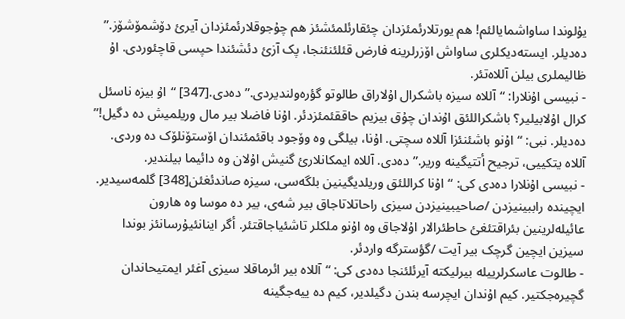یۇلوندا ساواشمایالئم! هم یورتلارئمئزدان چئقارئلمئشئز هم چۇجوقلارئمئزدان آیرئ دۆشمۆشۆز.” دەدیلر. ایستەدیکلری ساواش اۆزرلرینە فارض قئلئنئنجا، پک آزئ دئشئندا حپسی قاچئوردی. اۇ ظالیملری بیلن آللاەتئر.
- نبیسی اۇنلارا: “آللاە سیزە باشکرال اۇلاراق طالوتو گؤرەولندیردی.” دەدی.[347] “اۇ بیزە ناسئل کرال اۇلابیلیر؟ باشکراللئق اۇندان چۇق بیزیم حاققئمئزدئر. اۇنا فاضلا بیر مال وریلمیش دە دگیل!” دەدیلر. نبی: “اۇنو باشئنئزا آللاە سچتی. اۇنا، بیلگی وە وۆجود باقئمئندان اۆستۆنلۆک دە وردی. آللاە یتکییی، ترجیح أتتیگینە وریر.” دەدی. آللاە ایمکانلارئ گنیش اۇلان وە دائیما بیلندیر.
- نبیسی اۇنلارا دەدی کی: “اۇنا کراللئق وریلدیگینین بلگەسی، سیزە صاندئغئن[348] گلمەسیدیر. ایچیندە راببینیزدن /صاحیبینیزدن سیزی راحاتلاتاجاق بیر شەی، بیر دە موسا وە هارون عائیلەلرینین بئراقتئغئ حاطئرالار اۇلاجاق وە اۇنو ملکلر تاشئیاجاقتئر. أگر اینانئیۇرسانئز بوندا سیزین ایچین گرچک بیر آیت /گؤسترگە واردئر.
- طالوت عاسکرلرییلە بیرلیکتە آیرئلئنجا دەدی کی: “آللاە بیر ائرماقلا سیزی آغئر ایمتیحاندان گچیرەجکتیر. کیم اۇندان ایچرسە بندن دگیلدیر، کیم دە ییەجگینە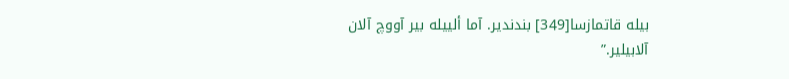بیلە قاتمازسا[349] بندندیر. آما ألییلە بیر آووچ آلان آلابیلیر.”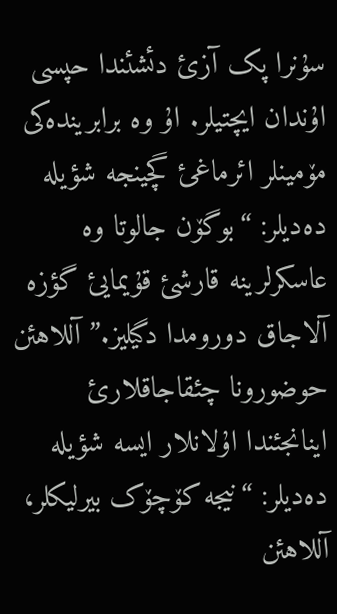سۇنرا پک آزئ دئشئندا حپسی اۇندان ایچتیلر. اۇ وە برابریندەکی مۆمینلر ائرماغئ گچینجە شؤیلە دەدیلر: “بوگۆن جالوتا وە عاسکرلرینە قارشئ قۇیمایئ گؤزە آلاجاق دورومدا دگیلیز.” آللاهئن حوضورونا چئقاجاقلارئ اینانجئندا اۇلانلار ایسە شؤیلە دەدیلر: “نیجە کۆچۆک بیرلیکلر، آللاهئن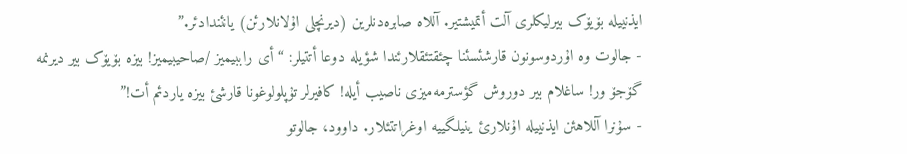ایذنییلە بۆیۆک بیرلیکلری آلت أتمیشتیر. آللاە صابرەدنلرین (دیرنچلی اۇلانلارئن) یانئندادئر.”
- جالوت وە اۇردوسونون قارشئسئنا چئقتئقلارئندا شؤیلە دوعا أتتیلر: “أی راببیمیز /صاحیبیمیز! بیزە بۆیۆک بیر دیرنمە گۆجۆ ور! ساغلام بیر دوروش گؤسترمەمیزی ناصیب أیلە! کافیرلر تۇپلولوغونا قارشئ بیزە یاردئم أت!”
- سۇنرا آللاهئن ایذنییلە اۇنلارئ ینیلگییە اوغراتتئلار. داوود، جالوتو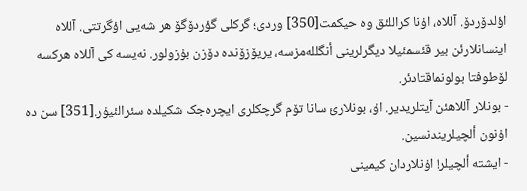اؤلدۆردۆ. آللاە، اۇنا کراللئق وە حیکمت[350] وردی؛ گرکلی گؤردۆگۆ هر شەیی اؤگرتتی. آللاە اینسانلارئن بیر قئسمئیلا دیگرلرینی أنگللەمزسە، یریۆزۆندە دۆزن بۇزولور. نەیسە کی آللاە هرکسە لۆطوفتا بولونماقتادئر.
- بونلار آللاهئن آیتلریدیر. اۇ، بونلارئ سانا تۆم گرچکلری ایچرەجک شکیلدە سئرالئیۇر.[351] سن دە اۇنون ألچیلریندنسین.
- ایشتە ألچیلر! اۇنلاردان کیمینی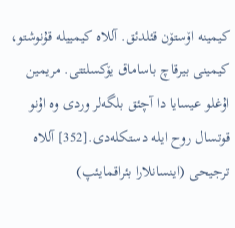کیمینە اۆستۆن قئلدئق. آللاە کیمییلە قۇنوشتو، کیمینی بیرقاچ باساماق یۆکسلتتی. مریمین اۇغلو عیسایا دا آچئق بلگەلر وردی وە اۇنو قوتسال روح ایلە دستکلەدی.[352] آللاە ترجیحی (اینسانلارا بئراقمایئپ)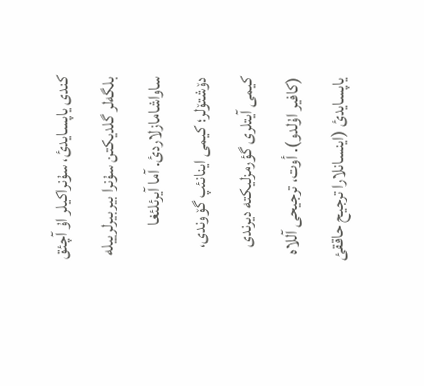کندی یاپسایدئ، سۇنراکیلر اۇ آچئق بلگەلر گلدیکتن سۇنرا بیربیرلرییلە ساواشامازلاردئ. آما آیرئلئغا دۆشتۆلر؛ کیمی اینانئپ گۆوندی، کیمی آیتلری گؤرمزلیکتە دیرندی (کافیر اۇلدو). أوت، ترجیحی آللاە یاپسایدئ (اینسانلارا ترجیح حاققئ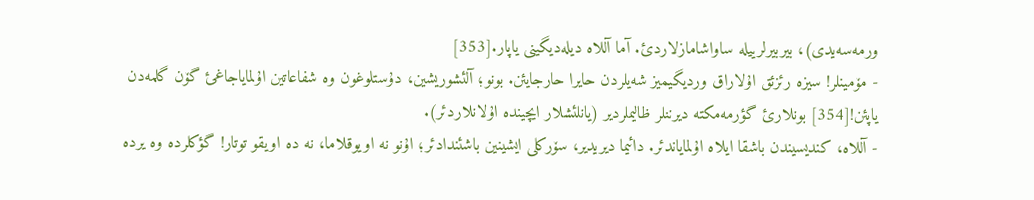ورمەسەیدی)، بیربیرلرییلە ساواشامازلاردئ. آما آللاە دیلەدیگینی یاپار.[353]
- مۆمینلر! سیزە رئزئق اۇلاراق وردیگیمیز شەیلردن حایرا حارجایئن. بونو؛ آلئشوریشین، دۇستلوغون وە شفاعاتین اۇلمایاجاغئ گۆن گلمەدن یاپئن![354] بونلارئ گؤرمەمکتە دیرننلر ظالیملردیر (یانلئشلار ایچیندە اۇلانلاردئر).
- آللاە، کندیسیندن باشقا ایلاە اۇلمایاندئر. دائیما دیریدیر، سۆرکلی ایشینین باشئندادئر؛ اۇنو نە اویوقلاما، نە دە اویقو توتار! گؤکلردە وە یردە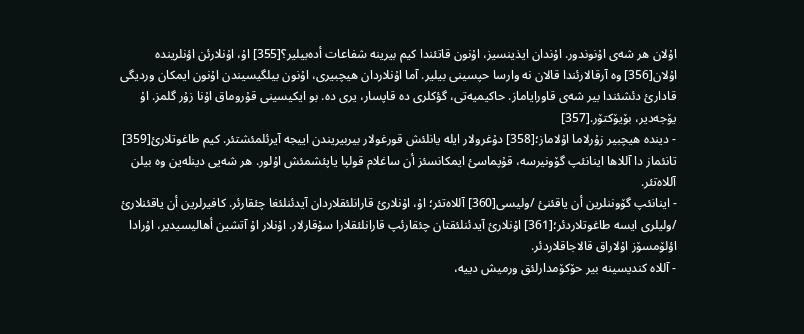اۇلان هر شەی اۇنوندور. اۇندان ایذینسیز، اۇنون قاتئندا کیم بیرینە شفاعات أدەبیلیر؟[355] اۇ، اۇنلارئن اؤنلریندە اۇلان[356] وە آرقالارئندا قالان نە وارسا حپسینی بیلیر. آما اۇنلاردان هیچبیری، اۇنون بیلگیسیندن اۇنون ایمکان وردیگی قادارئ دئشئندا بیر شەی قاورایاماز. حاکیمیەتی، گؤکلری دە قاپسار، یری دە. بو ایکیسینی قۇروماق اۇنا زۇر گلمز. اۇ یۆجەدیر، بۆیۆکتۆر.[357]
- دیندە هیچبیر زۇرلاما اۇلاماز؛[358] دۇغرولار ایلە یانلئش قورغولار بیربیریندن اییجە آیرئلمئشتئر. کیم طاغوتلارئ[359] تانئماز دا آللاها اینانئپ گۆونیرسە، قۇپماسئ ایمکانسئز أن ساغلام قولپا یاپئشمئش اۇلور. هر شەیی دینلەین وە بیلن آللاەتئر.
- اینانئپ گۆوننلرین أن یاقئنئ /ولیسی[360] آللاەتئر؛ اۇ، اۇنلارئ قارانلئقلاردان آیدئنلئغا چئقارئر. کافیرلرین أن یاقئنلارئ /ولیلری ایسە طاغوتلاردئر؛[361] اۇنلارئ آیدئنلئقتان چئقارئپ قارانلئقلارا سۇقارلار. اۇنلار اۇ آتشین أهالیسیدیر، اۇرادا اؤلۆمسۆز اۇلاراق قالاجاقلاردئر.
- آللاە کندیسینە بیر حۆکۆمدارلئق ورمیش دییە،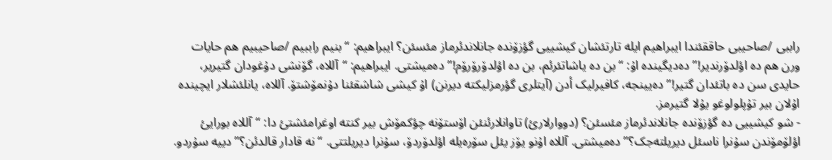راببی /صاحیبی حاققئندا ایبراهیم ایلە تارتئشان کیشییی گؤزۆندە جانلاندئرماز مئسئن؟ ایبراهیم: “بنیم راببیم /صاحیبیم هم حایات ورن هم دە اؤلدۆرندیر!” دەدیگیندە اۇ: “بن دە یاشاتئرئم، بن دە اؤلدۆرۆرۆم!” دەمیشتی. ایبراهیم: “آللاە، گۆنشی دۇغودان گتیریر، حایدی سن دە باتئدان گتیر!” دەیینجە، کافیرلیک أدن (آیتلری گؤرمزلیکتە دیرنن) اۇ کیشی شاشقئنا دۇنمۆشتۆ. آللاە، یانلئشلار ایچیندە اۇلان بیر تۇپلولوغو یۇلا گتیرمز.
- شو کیشییی دە گؤزۆندە جانلاندئرماز مئسئن؟ (دووارلارئ) تاوانلارئنئن اۆستۆنە چؤکمۆش بیر کنتە اوغرامئشتئ دا: “آللاە بورایئ اؤلۆمۆندن سۇنرا ناسئل دیریلتەجک؟” دەمیشتی. آللاە اۇنو یۆز یئل سۆرەیلە اؤلدۆردۆ، سۇنرا دیریلتتی. “نە قادار قالدئن؟” دییە سۇردو.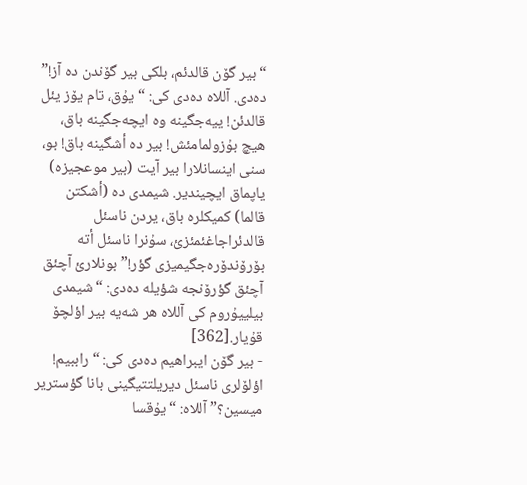“بیر گۆن قالدئم، بلکی بیر گۆندن دە آز!” دەدی. آللاە دەدی کی: “یۇق، تام یۆز یئل قالدئن! ییەجگینە وە ایچەجگینە باق، هیچ بۇزولمامئش! بیر دە أشگینە باق! بو، سنی اینسانلارا بیر آیت (بیر موعجیزە) یاپماق ایچیندیر. شیمدی دە (أشکتن قالما) کمیکلرە باق، یردن ناسئل قالدئراجاغئمئزئ، سۇنرا ناسئل أتە بۆرۆندۆرەجگیمیزی گؤر!” بونلارئ آچئق آچئق گؤرۆنجە شؤیلە دەدی: “شیمدی بیلییۇروم کی آللاە هر شەیە بیر اؤلچۆ قۇیار.[362]
- بیر گۆن ایبراهیم دەدی کی: “راببیم! اؤلۆلری ناسئل دیریلتتیگینی بانا گؤستریر میسین؟” آللاە: “یۇقسا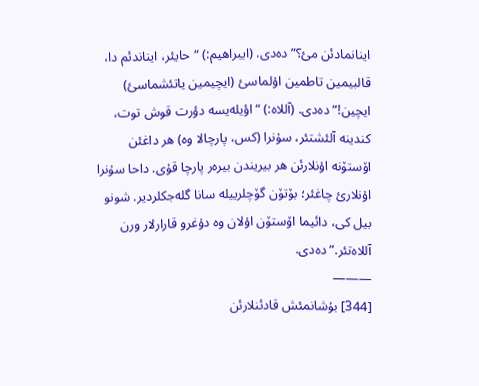اینانمادئن مئ؟” دەدی. (ایبراهیم:) “حایئر، ایناندئم دا، قالبیمین تاطمین اۇلماسئ (ایچیمین یاتئشماسئ) ایچین!” دەدی. (آللاە:) “اؤیلەیسە دؤرت قوش توت، کندینە آلئشتئر، سۇنرا (کس، پارچالا وە) هر داغئن اۆستۆنە اۇنلارئن هر بیریندن بیرەر پارچا قۇی. داحا سۇنرا اۇنلارئ چاغئر؛ بۆتۆن گۆچلرییلە سانا گلەجکلردیر. شونو بیل کی، دائیما اۆستۆن اۇلان وە دۇغرو قارارلار ورن آللاەتئر.” دەدی.
———
[344] بۇشانمئش قادئنلارئن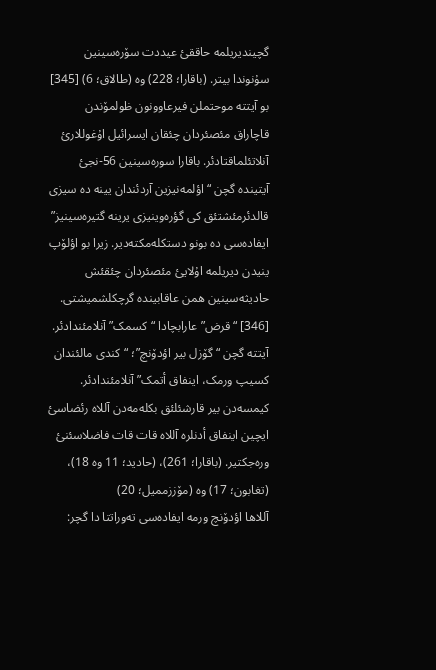گچیندیریلمە حاققئ عیددت سۆرەسینین سۇنوندا بیتر. (باقارا؛ 228) وە (طالاق؛ 6) [345] بو آیتتە موحتملن فیرعاوونون ظولمۆندن قاچاراق مئصئردان چئقان ایسرائیل اۇغوللارئ آنلاتئلماقتادئر. باقارا سورەسینین 56-نجئ آیتیندە گچن “اؤلمەنیزین آردئندان یینە دە سیزی قالدئرمئشتئق کی گؤرەوینیزی یرینە گتیرەسینیز” ایفادەسی دە بونو دستکلەمکتەدیر. زیرا بو اؤلۆپ ینیدن دیریلمە اۇلایئ مئصئردان چئقئش حادیثەسینین همن عاقابیندە گرچکلشمیشتی. [346] “قرض” عارابچادا “کسمک” آنلامئندادئر. آیتتە گچن “گۆزل بیر اؤدۆنچ”؛ “کندی مالئندان کسیپ ورمک، اینفاق أتمک” آنلامئندادئر. کیمسەدن بیر قارشئلئق بکلەمەدن آللاە رئضاسئ ایچین اینفاق أدنلرە آللاە قات قات فاضلاسئنئ ورەجکتیر. (باقارا؛ 261)، (حادید؛ 11 وە 18)، (تغابون؛ 17) وە (مۆززممیل؛ 20)
آللاها اؤدۆنچ ورمە ایفادەسی تەوراتتا دا گچر: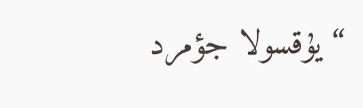“یۇقسولا جؤمرد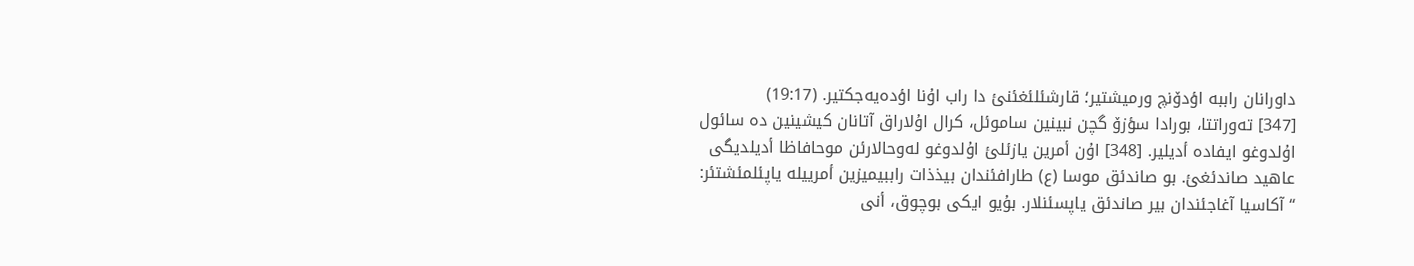داورانان راببە اؤدۆنچ ورمیشتیر؛ قارشئلئغئنئ دا راب اۇنا اؤدەیەجکتیر. (19:17)
[347] تەوراتتا، بورادا سؤزۆ گچن نبینین ساموئل، کرال اۇلاراق آتانان کیشینین دە سائول اۇلدوغو ایفادە أدیلیر. [348] اۇن أمرین یازئلئ اۇلدوغو لەوحالارئن موحافاظا أدیلدیگی عاهید صاندئغئ. بو صاندئق موسا (ع) طارافئندان بیذذات راببیمیزین أمرییلە یاپئلمئشتئر: “آکاسیا آغاجئندان بیر صاندئق یاپسئنلار. بۇیو ایکی بوچوق، أنی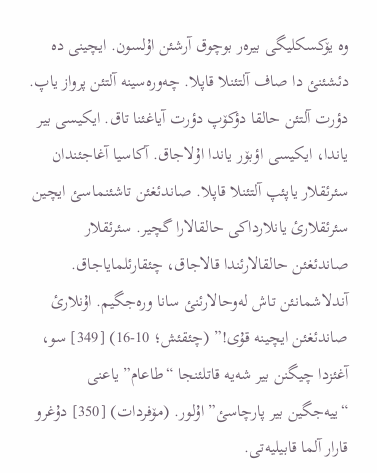وە یۆکسکلیگی بیرەر بوچوق آرشئن اۇلسون. ایچینی دە دئشئنئ دا صاف آلتئنلا قاپلا. چەورەسینە آلتئن پرواز یاپ. دؤرت آلتئن حالقا دؤکۆپ دؤرت آیاغئنا تاق. ایکیسی بیر یاندا، ایکیسی اؤبۆر یاندا اۇلاجاق. آکاسیا آغاجئندان سئرئقلار یاپئپ آلتئنلا قاپلا. صاندئغئن تاشئنماسئ ایچین سئرئقلارئ یانلارداکی حالقالارا گچیر. سئرئقلار صاندئغئن حالقالارئندا قالاجاق، چئقارئلمایاجاق. آندلاشمانئن تاش لەوحالارئنئ سانا ورەجگیم. اۇنلارئ صاندئغئن ایچینە قۇی!” (چئقئش؛ 10-16) [349] سو، آغئزدا چیگنن بیر شەیە قاتلئنجا “طاعام” یاعنی “ییەجگین بیر پارچاسئ” اۇلور. (مۆفردات) [350] دۇغرو قارار آلما قابیلیەتی.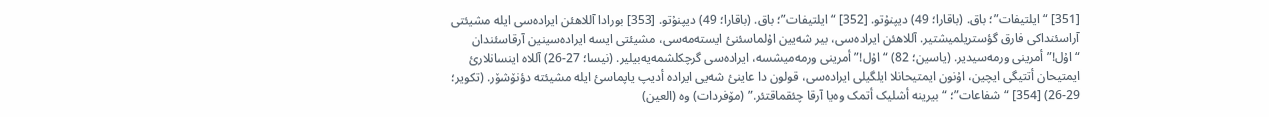[351] “ایلتیفات”؛ باق. (باقارا؛ 49) دیپنۇتو. [352] “ایلتیفات”؛ باق. (باقارا؛ 49) دیپنۇتو. [353] بورادا آللاهئن ایرادەسی ایلە مشیئتی آراسئنداکی فارق گؤستریلمیشتیر. آللاهئن ایرادەسی، بیر شەیین اۇلماسئنئ ایستەمەسی، مشیئتی ایسە ایرادەسینین آرقاسئندان “اۇل!” أمرینی ورمەسیدیر. (یاسین؛ 82) “اۇل!” أمرینی ورمەمیشسە، ایرادەسی گرچکلشمەیەبیلیر. (نیسا؛ 27-26) آللاە اینسانلارئ ایمتیحان أتتیگی ایچین، اۇنون ایمتیحانلا ایلگیلی ایرادەسی، قولون دا عاینئ شەیی ایرادە أدیپ یاپماسئ ایلە مشیئتە دؤنۆشۆر. (تکویر؛ 29-26) [354] “شفاعات”؛ “بیرینە أشلیک أتمک وەیا آرقا چئقماقتئر.” (مۆفردات) وە (العین)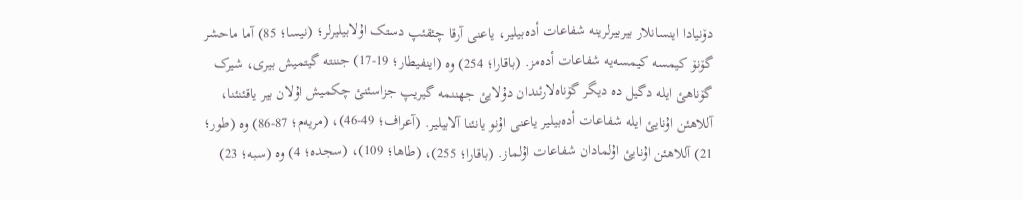دۆنیادا اینسانلار بیربیرلرینە شفاعات أدەبیلیر، یاعنی آرقا چئقئپ دستک اۇلابیلیرلر؛ (نیسا؛ 85) آما ماحشر گۆنۆ کیمسە کیمسەیە شفاعات أدەمز. (باقارا؛ 254) وە (اینفیطار؛ 19-17) جننتە گیتمیش بیری، شیرک گۆناهئ ایلە دگیل دە دیگر گۆناەلارئندان دۇلایئ جهننمە گیریپ جزاسئنئ چکمیش اۇلان بیر یاقئنئنا، آللاهئن اۇنایئ ایلە شفاعات أدەبیلیر یاعنی اۇنو یانئنا آلابیلیر. (آعراف؛ 49-46)، (مریەم؛ 87-86) وە (طور؛ 21) آللاهئن اۇنایئ اۇلمادان شفاعات اۇلماز. (باقارا؛ 255)، (طاها؛ 109)، (سجدە؛ 4) وە (سبە؛ 23)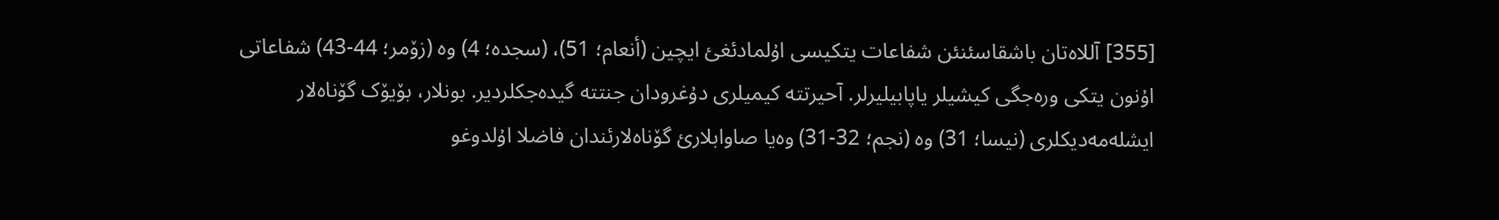[355] آللاەتان باشقاسئنئن شفاعات یتکیسی اۇلمادئغئ ایچین (أنعام؛ 51)، (سجدە؛ 4) وە (زۆمر؛ 44-43) شفاعاتی اۇنون یتکی ورەجگی کیشیلر یاپابیلیرلر. آحیرتتە کیمیلری دۇغرودان جنتتە گیدەجکلردیر. بونلار، بۆیۆک گۆناەلار ایشلەمەدیکلری (نیسا؛ 31) وە (نجم؛ 32-31) وەیا صاوابلارئ گۆناەلارئندان فاضلا اۇلدوغو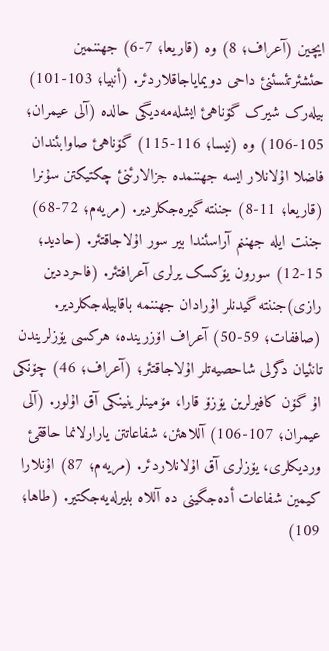ایچین (آعراف؛ 8) وە (قاریعا؛ 7-6) جهننمین حئشئرتئسئنئ داحی دویمایاجاقلاردئر. (أنبیا؛ 103-101) بیلەرک شیرک گۆناهئ ایشلەمەدیگی حالدە (آلی عیمران؛ 105-106) وە (نیسا؛ 116-115) گۆناهئ صاوابئندان فاضلا اۇلانلار ایسە جهننمدە جزالارئنئ چکتیکتن سۇنرا (قاریعا؛ 11-8) جننتە گیرەجکلردیر. (مریەم؛ 72-68) جننت ایلە جهننم آراسئندا بیر سور اۇلاجاقتئر. (حادید؛ 15-12) سورون یۆکسک یرلری آعرافتئر. (فاحرددین رازی)جننتە گیدنلر اۇرادان جهننمە باقابیلەجکلردیر. (صاففات؛ 59-50) آعراف اۆزریندە، هرکسی یۆزلریندن تانئیان دگرلی شاحصیەتلر اۇلاجاقتئر؛ (آعراف؛ 46) چۆنکی اۇ گۆن کافیرلرین یۆزۆ قارا، مۆمینلرینینکی آق اۇلور. (آلی عیمران؛ 107-106) آللاهئن، شفاعاتتن یارارلانما حاققئ وردیکلری، یۆزلری آق اۇلانلاردئر. (مریەم؛ 87) اۇنلارا کیمین شفاعات أدەجگینی دە آللاە بلیرلەیەجکتیر. (طاها؛ 109)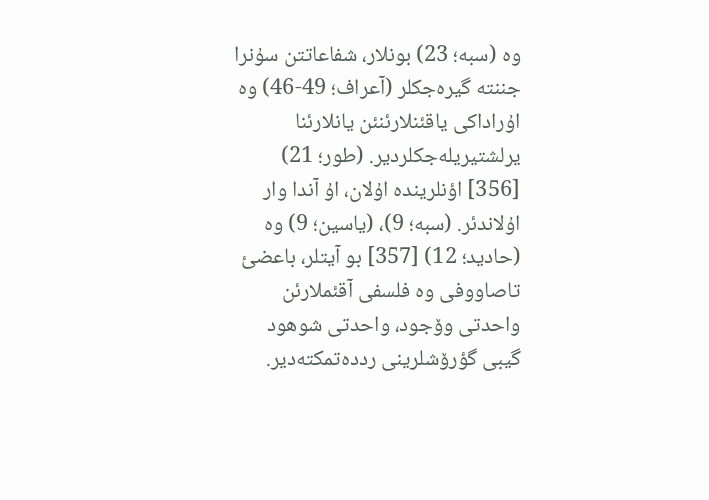وە (سبە؛ 23) بونلار، شفاعاتتن سۇنرا جننتە گیرەجکلر (آعراف؛ 49-46) وە اۇراداکی یاقئنلارئنئن یانلارئنا یرلشتیریلەجکلردیر. (طور؛ 21)
[356] اؤنلریندە اۇلان، اۇ آندا وار اۇلاندئر. (سبە؛ 9)، (یاسین؛ 9) وە (حادید؛ 12) [357] بو آیتلر، باعضئ تاصاووفی وە فلسفی آقئملارئن واحدتی وۆجود، واحدتی شوهود گیبی گؤرۆشلرینی رددەتمکتەدیر.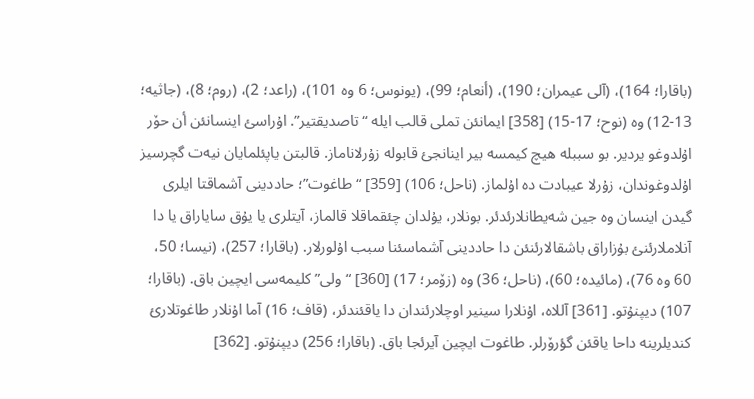(باقارا؛ 164)، (آلی عیمران؛ 190)، (أنعام؛ 99)، (یونوس؛ 6 وە 101)، (راعد؛ 2)، (روم؛ 8)، (جاثیە؛ 13-12) وە (نوح؛ 17-15) [358] ایمانئن تملی قالب ایلە “تاصدیقتیر”. اۇراسئ اینسانئن أن حۆر اۇلدوغو یردیر. بو سببلە هیچ کیمسە بیر اینانجئ قابولە زۇرلاناماز. قالبتن یاپئلمایان نیەت گچرسیز اۇلدوغوندان، زۇرلا عیبادت دە اۇلماز. (ناحل؛ 106) [359] “طاغوت”؛ حاددینی آشماقتا ایلری گیدن اینسان وە جین شەیطانلارئدئر. بونلار، یۇلدان چئقماقلا قالماز، آیتلری یا یۇق سایاراق یا دا آنلاملارئنئ بۇزاراق باشقالارئنئن دا حاددینی آشماسئنا سبب اۇلورلار. (باقارا؛ 257)، (نیسا؛ 50، 60 وە 76)، (مائیدە؛ 60)، (ناحل؛ 36) وە (زۆمر؛ 17) [360] “ولی” کلیمەسی ایچین باق. (باقارا؛ 107) دیپنۇتو. [361] آللاە، اۇنلارا سینیر اوچلارئندان دا یاقئندئر، (قاف؛ 16) آما اۇنلار طاغوتلارئ کندیلرینە داحا یاقئن گؤرۆرلر. طاغوت ایچین آیرئجا باق. (باقارا؛ 256) دیپنۇتو. [362]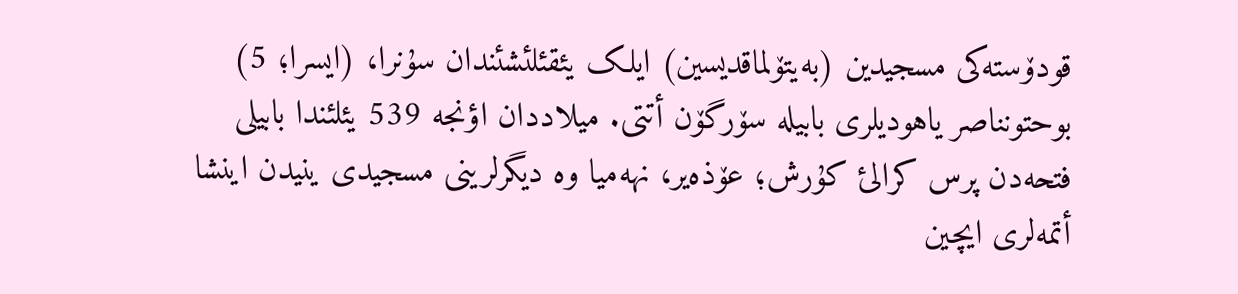قودۆستەکی مسجیدین (بەیتۆلماقدیسین) ایلک یئقئلئشئندان سۇنرا، (ایسرا؛ 5) بوحتونناصر یاهودیلری بابیلە سۆرگۆن أتتی. میلاددان اؤنجە 539 یئلئندا بابیلی فتحەدن پرس کرالئ کۇرش؛ عۆذەیر، نهەمیا وە دیگرلرینی مسجیدی ینیدن اینشا أتمەلری ایچین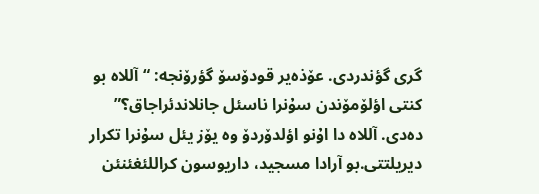گری گؤندردی. عۆذەیر قودۆسۆ گؤرۆنجە: “آللاە بو کنتی اؤلۆمۆندن سۇنرا ناسئل جانلاندئراجاق؟” دەدی. آللاە دا اۇنو اؤلدۆردۆ وە یۆز یئل سۇنرا تکرار دیریلتتی.بو آرادا مسجید، داریوسون کراللئغئنئن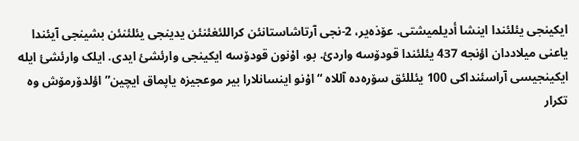ایکینجی یئلئندا اینشا أدیلمیشتی. عۆذەیر، 2-نجی آرتاشاستانئن کراللئغئنئن یدینجی یئلئنئن بشینجی آیئندا یاعنی میلاددان اؤنجە 437 یئلئندا قودۆسە واردئ. بو، اۇنون قودۆسە ایکینجی وارئشئ ایدی. ایلک وارئشئ ایلە ایکینجیسی آراسئنداکی 100 یئللئق سۆرەدە آللاە “اۇنو اینسانلارا بیر موعجیزە یاپماق ایچین” اؤلدۆرمۆش وە تکرار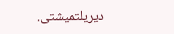دیریلتمیشتی.